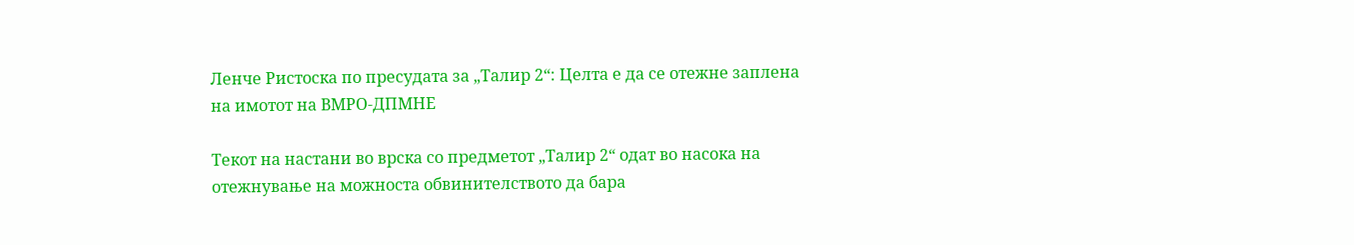Ленче Ристоска по пресудата за „Талир 2“: Целта е да се отежне заплена на имотот на ВМРО-ДПМНЕ

Текот на настани во врска со предметот „Талир 2“ одат во насока на отежнување на можноста обвинителството да бара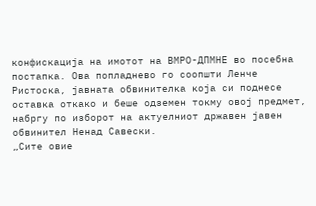конфискација на имотот на ВМРО-ДПМНЕ во посебна постапка. Ова попладнево го соопшти Ленче Ристоска, јавната обвинителка која си поднесе оставка откако и беше одземен токму овој предмет, набргу по изборот на актуелниот државен јавен обвинител Ненад Савески.
„Сите овие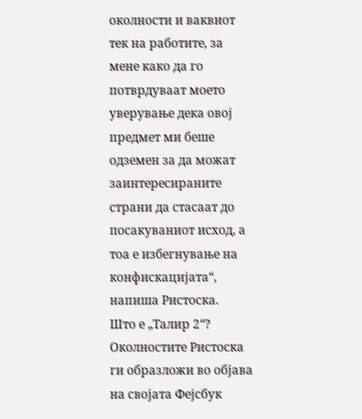околности и ваквиот тек на работите, за мене како да го потврдуваат моето уверување дека овој предмет ми беше одземен за да можат заинтересираните страни да стасаат до посакуваниот исход, а тоа е избегнување на конфискацијата“,
напиша Ристоска.
Што е „Талир 2“?
Околностите Ристоска ги образложи во објава на својата Фејсбук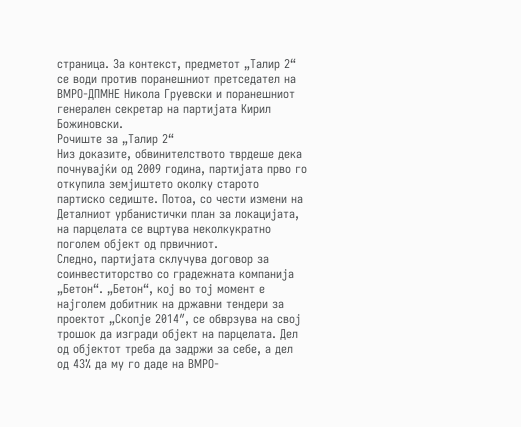страница. За контекст, предметот „Талир 2“ се води против поранешниот претседател на ВМРО-ДПМНЕ Никола Груевски и поранешниот генерален секретар на партијата Кирил Божиновски.
Рочиште за „Талир 2“
Низ доказите, обвинителството тврдеше дека почнувајќи од 2009 година, партијата прво го откупила земјиштето околку старото партиско седиште. Потоа, со чести измени на Деталниот урбанистички план за локацијата, на парцелата се вцртува неколкукратно поголем објект од првичниот.
Следно, партијата склучува договор за соинвеститорство со градежната компанија „Бетон“. „Бетон“, кој во тој момент е најголем добитник на државни тендери за проектот „Скопје 2014″, се обврзува на свој трошок да изгради објект на парцелата. Дел од објектот треба да задржи за себе, а дел од 43% да му го даде на ВМРО-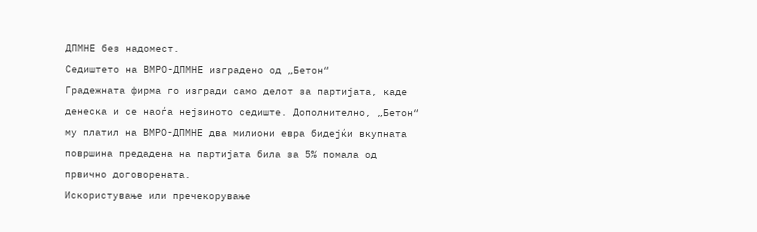ДПМНЕ без надомест.
Седиштето на ВМРО-ДПМНЕ изградено од „Бетон“
Градежната фирма го изгради само делот за партијата, каде денеска и се наоѓа нејзиното седиште. Дополнително, „Бетон“ му платил на ВМРО-ДПМНЕ два милиони евра бидејќи вкупната површина предадена на партијата била за 5% помала од првично договорената.
Искористување или пречекорување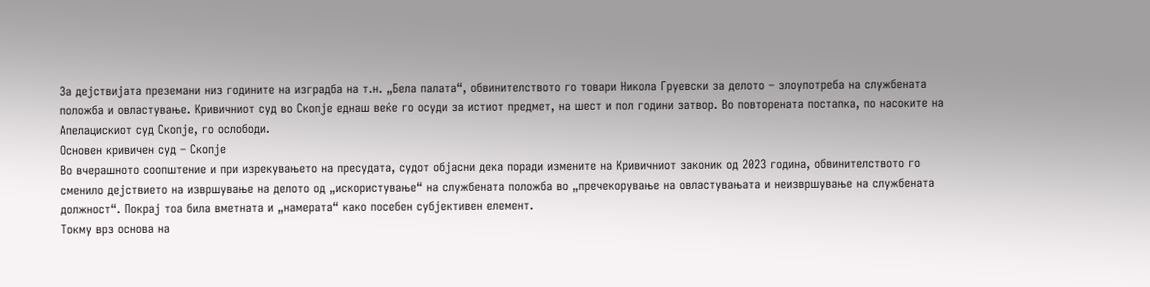За дејствијата преземани низ годините на изградба на т.н. „Бела палата“, обвинителството го товари Никола Груевски за делото – злоупотреба на службената положба и овластување. Кривичниот суд во Скопје еднаш веќе го осуди за истиот предмет, на шест и пол години затвор. Во повторената постапка, по насоките на Апелацискиот суд Скопје, го ослободи.
Основен кривичен суд – Скопје
Во вчерашното соопштение и при изрекувањето на пресудата, судот објасни дека поради измените на Кривичниот законик од 2023 година, обвинителството го сменило дејствието на извршување на делото од „искористување“ на службената положба во „пречекорување на овластувањата и неизвршување на службената должност“. Покрај тоа била вметната и „намерата“ како посебен субјективен елемент.
Токму врз основа на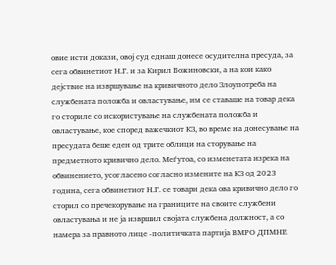овие исти докази, овој суд еднаш донесе осудителна пресуда, за сега обвинетиот Н.Г. и за Кирил Божиновски, а на кои како дејствие на извршување на кривичното дело Злоупотреба на службената положба и овластување, им се ставаше на товар дека го сториле со искористување на службената положба и овластување, кое според важечкиот КЗ, во време на донесување на пресудата беше еден од трите облици на сторување на предметното кривично дело. Меѓутоа, со изменетата изрека на обвинението, усогласено согласно измените на КЗ од 2023 година, сега обвинетиот Н.Г. се товари дека ова кривично дело го сторил со пречекорување на границите на своите службени овластувања и не ја извршил својата службена должност, а со намера за правното лице -политичката партија ВМРО ДПМНЕ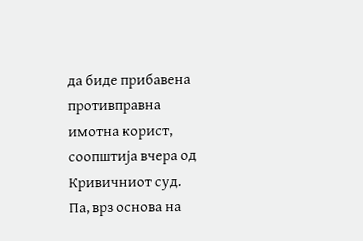да биде прибавена противправна имотна корист,
соопштија вчера од Кривичниот суд.
Па, врз основа на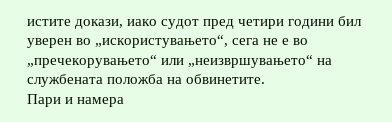истите докази, иако судот пред четири години бил уверен во „искористувањето“, сега не е во „пречекорувањето“ или „неизвршувањето“ на службената положба на обвинетите.
Пари и намера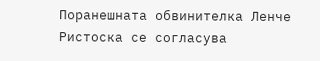Поранешната обвинителка Ленче Ристоска се согласува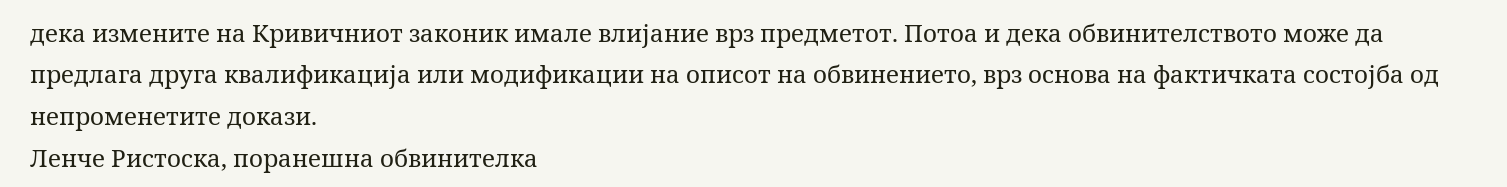дека измените на Кривичниот законик имале влијание врз предметот. Потоа и дека обвинителството може да предлага друга квалификација или модификации на описот на обвинението, врз основа на фактичката состојба од непроменетите докази.
Ленче Ристоска, поранешна обвинителка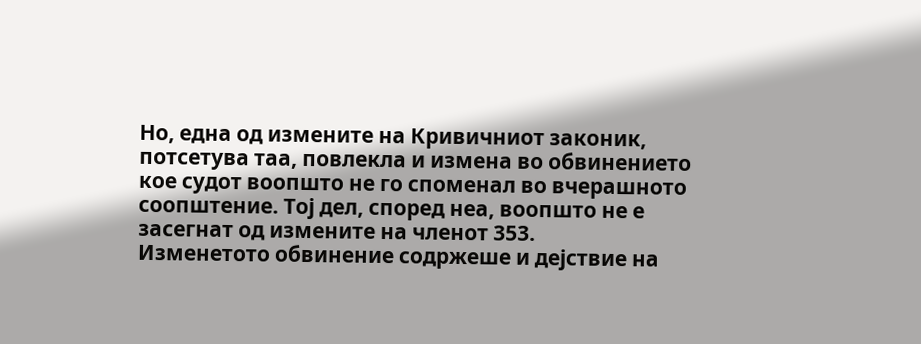Но, една од измените на Кривичниот законик, потсетува таа, повлекла и измена во обвинението кое судот воопшто не го споменал во вчерашното соопштение. Тој дел, според неа, воопшто не е засегнат од измените на членот 353.
Изменетото обвинение содржеше и дејствие на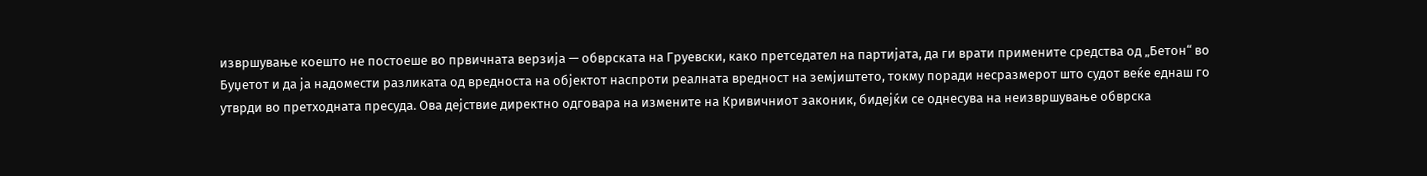извршување коешто не постоеше во првичната верзија — обврската на Груевски, како претседател на партијата, да ги врати примените средства од „Бетон“ во Буџетот и да ја надомести разликата од вредноста на објектот наспроти реалната вредност на земјиштето, токму поради несразмерот што судот веќе еднаш го утврди во претходната пресуда. Ова дејствие директно одговара на измените на Кривичниот законик, бидејќи се однесува на неизвршување обврска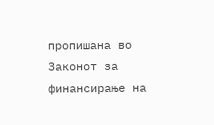пропишана во Законот за финансирање на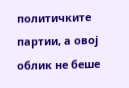политичките партии, а овој облик не беше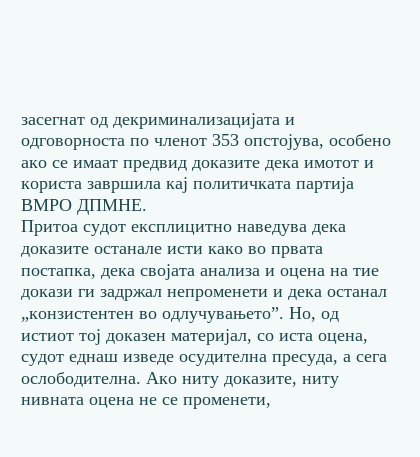засегнат од декриминализацијата и одговорноста по членот 353 опстојува, особено ако се имаат предвид доказите дека имотот и користа завршила кај политичката партија ВМРО ДПМНЕ.
Притоа судот експлицитно наведува дека доказите останале исти како во првата постапка, дека својата анализа и оцена на тие докази ги задржал непроменети и дека останал „конзистентен во одлучувањето”. Но, од истиот тој доказен материјал, со иста оцена, судот еднаш изведе осудителна пресуда, а сега ослободителна. Ако ниту доказите, ниту нивната оцена не се променети,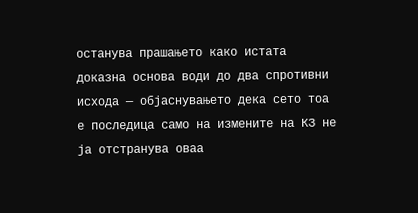останува прашањето како истата доказна основа води до два спротивни исхода — објаснувањето дека сето тоа е последица само на измените на КЗ не ја отстранува оваа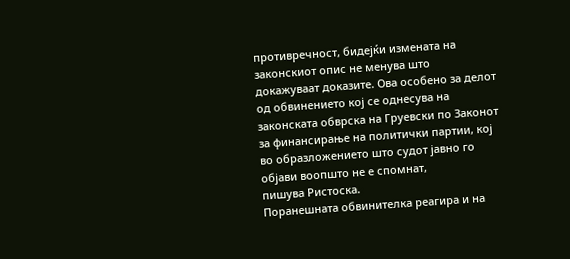противречност, бидејќи измената на законскиот опис не менува што докажуваат доказите. Ова особено за делот од обвинението кој се однесува на законската обврска на Груевски по Законот за финансирање на политички партии, кој во образложението што судот јавно го објави воопшто не е спомнат,
пишува Ристоска.
Поранешната обвинителка реагира и на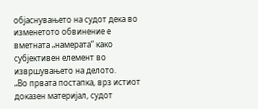објаснувањето на судот дека во изменетото обвинение е вметната „намерата“ како субјективен елемент во извршувањето на делото.
„Во првата постапка, врз истиот доказен материјал, судот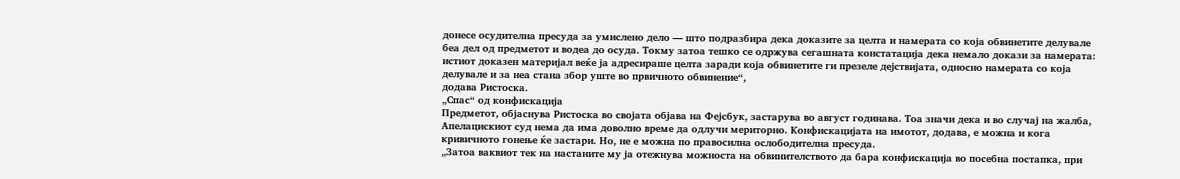донесе осудителна пресуда за умислено дело — што подразбира дека доказите за целта и намерата со која обвинетите делувале беа дел од предметот и водеа до осуда. Токму затоа тешко се одржува сегашната констатација дека немало докази за намерата: истиот доказен материјал веќе ја адресираше целта заради која обвинетите ги презеле дејствијата, односно намерата со која делувале и за неа стана збор уште во првичното обвинение“,
додава Ристоска.
„Спас“ од конфискација
Предметот, објаснува Ристоска во својата објава на Фејсбук, застарува во август годинава. Тоа значи дека и во случај на жалба, Апелацискиот суд нема да има доволно време да одлучи мериторно. Конфискацијата на имотот, додава, е можна и кога кривичното гонење ќе застари. Но, не е можна по правосилна ослободителна пресуда.
„Затоа ваквиот тек на настаните му ја отежнува можноста на обвинителството да бара конфискација во посебна постапка, при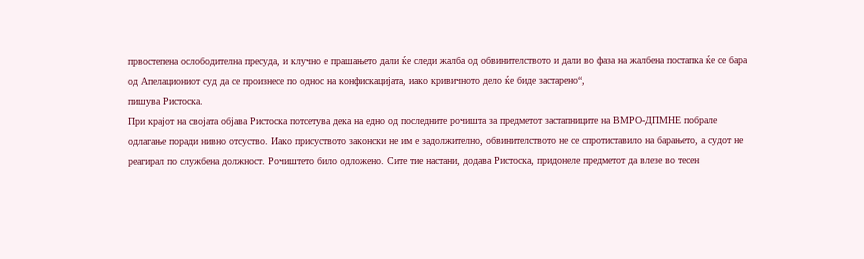првостепена ослободителна пресуда, и клучно е прашањето дали ќе следи жалба од обвинителството и дали во фаза на жалбена постапка ќе се бара од Апелациониот суд да се произнесе по однос на конфискацијата, иако кривичното дело ќе биде застарено“,
пишува Ристоска.
При крајот на својата објава Ристоска потсетува дека на едно од последните рочишта за предметот застапниците на ВМРО-ДПМНЕ побрале одлагање поради нивно отсуство. Иако присуството законски не им е задолжително, обвинителството не се спротиставило на барањето, а судот не реагирал по службена должност. Рочиштето било одложено. Сите тие настани, додава Ристоска, придонеле предметот да влезе во тесен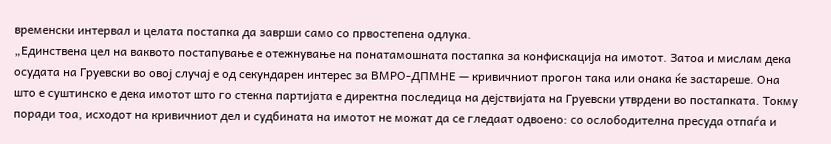временски интервал и целата постапка да заврши само со првостепена одлука.
„Единствена цел на ваквото постапување е отежнување на понатамошната постапка за конфискација на имотот. Затоа и мислам дека осудата на Груевски во овој случај е од секундарен интерес за ВМРО-ДПМНЕ — кривичниот прогон така или онака ќе застареше. Она што е суштинско е дека имотот што го стекна партијата е директна последица на дејствијата на Груевски утврдени во постапката. Токму поради тоа, исходот на кривичниот дел и судбината на имотот не можат да се гледаат одвоено: со ослободителна пресуда отпаѓа и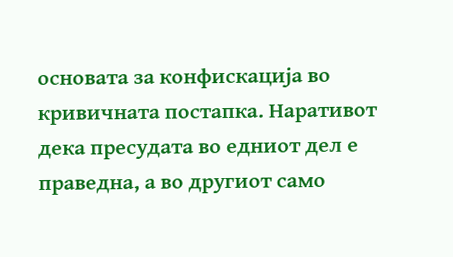основата за конфискација во кривичната постапка. Наративот дека пресудата во едниот дел е праведна, а во другиот само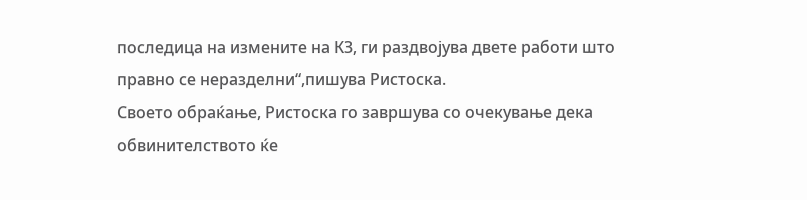последица на измените на КЗ, ги раздвојува двете работи што правно се неразделни“,пишува Ристоска.
Своето обраќање, Ристоска го завршува со очекување дека обвинителството ќе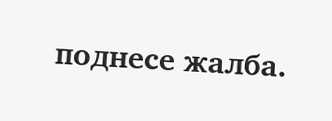поднесе жалба.